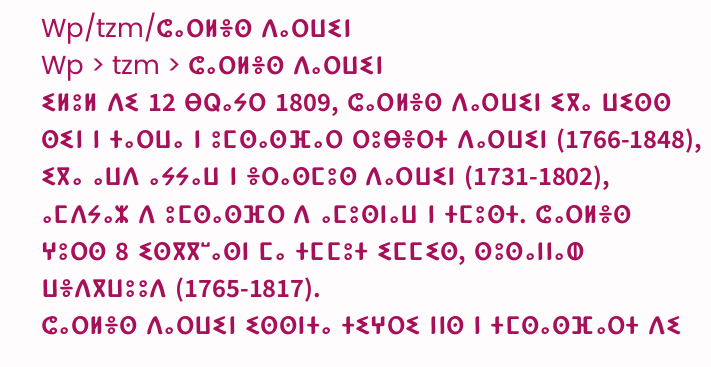Wp/tzm/ⵛⴰⵔⵍⴻⵙ ⴷⴰⵔⵡⵉⵏ
Wp > tzm > ⵛⴰⵔⵍⴻⵙ ⴷⴰⵔⵡⵉⵏ
ⵉⵍⵓⵍ ⴷⵉ 12 ⴱⵕⴰⵢⵔ 1809, ⵛⴰⵔⵍⴻⵙ ⴷⴰⵔⵡⵉⵏ ⵉⴳⴰ ⵡⵉⵙⵙ ⵙⵉⵏ ⵏ ⵜⴰⵔⵡⴰ ⵏ ⵓⵎⵙⴰⵙⴼⴰⵔ ⵔⵓⴱⴻⵔⵜ ⴷⴰⵔⵡⵉⵏ (1766-1848), ⵉⴳⴰ ⴰⵡⴷ ⴰⵢⵢⴰⵡ ⵏ ⴻⵔⴰⵙⵎⵓⵙ ⴷⴰⵔⵡⵉⵏ (1731-1802), ⴰⵎⴷⵢⴰⵣ ⴷ ⵓⵎⵙⴰⵙⴼⵔ ⴷ ⴰⵎⵓⵙⵏⴰⵡ ⵏ ⵜⵎⵓⵙⵜ. ⵛⴰⵔⵍⴻⵙ ⵖⵓⵔⵙ 8 ⵉⵙⴳⴳⵯⴰⵙⵏ ⵎⴰ ⵜⵎⵎⵓⵜ ⵉⵎⵎⵉⵙ, ⵙⵓⵙⴰⵏⵏⴰⵀ ⵡⴻⴷⴳⵡⵓⵓⴷ (1765-1817).
ⵛⴰⵔⵍⴻⵙ ⴷⴰⵔⵡⵉⵏ ⵉⵙⵙⵏⵜⴰ ⵜⵉⵖⵔⵉ ⵏⵏⵙ ⵏ ⵜⵎⵙⴰⵙⴼⴰⵔⵜ ⴷⵉ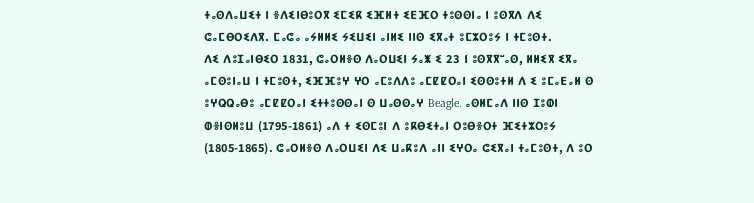ⵜⴰⵙⴷⴰⵡⵉⵜ ⵏ ⴻⴷⵉⵏⴱⵓⵔⴳ ⵉⵎⵉⴽ ⵉⴼⵍⵜ ⵉⴹⴼⵔ ⵜⵓⵙⵙⵏⴰ ⵏ ⵓⵙⴳⴷ ⴷⵉ ⵛⴰⵎⴱⵔⵉⴷⴳ. ⵎⴰⵛⴰ ⴰⵢⵍⵍⵉ ⵢⵉⵡⵉⵏ ⴰⵏⵍⵉ ⵏⵏⵙ ⵉⴳⴰⵜ ⵓⵎⵣⵔⵓⵢ ⵏ ⵜⵎⵓⵙⵜ.
ⴷⵉ ⴷⵓⵊⴰⵏⴱⵉⵔ 1831, ⵛⴰⵔⵍⴻⵙ ⴷⴰⵔⵡⵉⵏ ⵢⴰⵥ ⵉ 23 ⵏ ⵓⵙⴳⴳⵯⴰⵙ, ⵍⵍⵉⴳ ⵉⴳⴰ ⴰⵎⵙⵓⵏⴰⵡ ⵏ ⵜⵎⵓⵙⵜ, ⵉⴼⴼⵓⵖ ⵖⵔ ⴰⵎⵓⴷⴷⵓ ⴰⵎⵇⵇⵔⴰⵏ ⵉⵙⵙⵓⵜⵍ ⴷ ⵉ ⵓⵎⴰⴹⴰⵍ ⵙ ⵓⵖⵕⵕⴰⴱⵓ ⴰⵎⵇⵇⵔⴰⵏ ⵉⵜⵜⵓⵙⵙⴰⵏ ⵙ ⵡⴰⵙⵙⴰⵖ Beagle. ⴰⵙⵍⵎⴰⴷ ⵏⵏⵙ ⵊⵓⵀⵏ ⵀⴻⵏⵙⵍⵓⵡ (1795-1861) ⴰⴷ ⵜ ⵉⵙⵎⵓⵏ ⴷ ⵓⴽⴱⵉⵜⴰⵏ ⵔⵓⴱⴻⵔⵜ ⴼⵉⵜⵣⵔⵓⵢ (1805-1865). ⵛⴰⵔⵍⴻⵙ ⴷⴰⵔⵡⵉⵏ ⴷⵉ ⵡⴰⴽⵓⴷ ⴰⵏⵏ ⵉⵖⵔⴰ ⵛⵉⴳⴰⵏ ⵜⴰⵎⵓⵙⵜ, ⴷ ⵓⵔ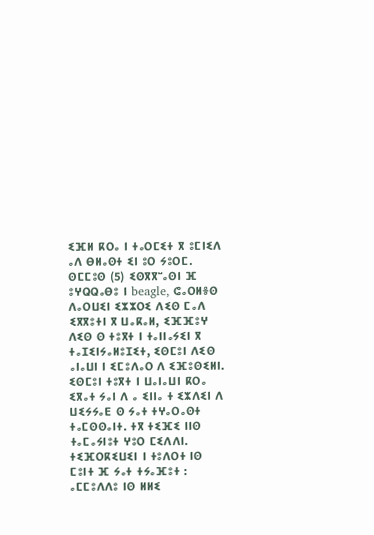ⵉⴼⵍ ⴽⵔⴰ ⵏ ⵜⴰⵔⵎⵉⵜ ⴳ ⵓⵎⵏⵉⴷ ⴰⴷ ⴱⵍⴰⵙⵜ ⵉⵏ ⵓⵔ ⵢⵓⵔⵎ.
ⵙⵎⵎⵓⵙ (5) ⵉⵙⴳⴳⵯⴰⵙⵏ ⴼ ⵓⵖⵕⵕⴰⴱⵓ ⵏ beagle, ⵛⴰⵔⵍⴻⵙ ⴷⴰⵔⵡⵉⵏ ⵉⵣⵣⵔⵉ ⴷⵉⵙ ⵎⴰⴷ ⵉⴳⴳⵓⵜⵏ ⴳ ⵡⴰⴽⴰⵍ, ⵉⴼⴼⵓⵖ ⴷⵉⵙ ⵙ ⵜⵓⴳⵜ ⵏ ⵜⴰⵏⵏⴰⵢⵉⵏ ⴳ ⵜⴰⵊⵉⵏⵢⴰⵍⵓⵊⵉⵜ, ⵉⵙⵎⵓⵏ ⴷⵉⵙ ⴰⵏⴰⵡⵏ ⵏ ⵉⵎⵓⴷⴰⵔ ⴷ ⵉⴼⵓⵙⵉⵍⵏ. ⵉⵙⵎⵓⵏ ⵜⵓⴳⵜ ⵏ ⵡⴰⵏⴰⵡⵏ ⴽⵔⴰ ⵉⴳⴰⵜ ⵢⴰⵏ ⴷ ⴰ ⵉⵏⵏⴰ ⵜ ⵉⵣⴷⵉⵏ ⴷ ⵡⵉⵢⵢⴰⴹ ⵙ ⵢⴰⵜ ⵜⵖⴰⵔⴰⵙⵜ ⵜⴰⵎⵙⵙⴰⵏⵜ. ⵜⴳ ⵜⵉⴼⵉ ⵏⵏⵙ ⵜⴰⵎⴰⵢⵏⵓⵜ ⵖⵓⵔ ⵎⵉⴷⴷⵏ.
ⵜⵉⴼⵔⴽⵉⵡⵉⵏ ⵏ ⵜⵓⴷⵔⵜ ⵏⵙ ⵎⵓⵏⵜ ⴼ ⵢⴰⵜ ⵜⵢⴰⴼⵓⵜ : ⴰⵎⵎⵓⴷⴷⵓ ⵏⵙ ⵍⵍⵉ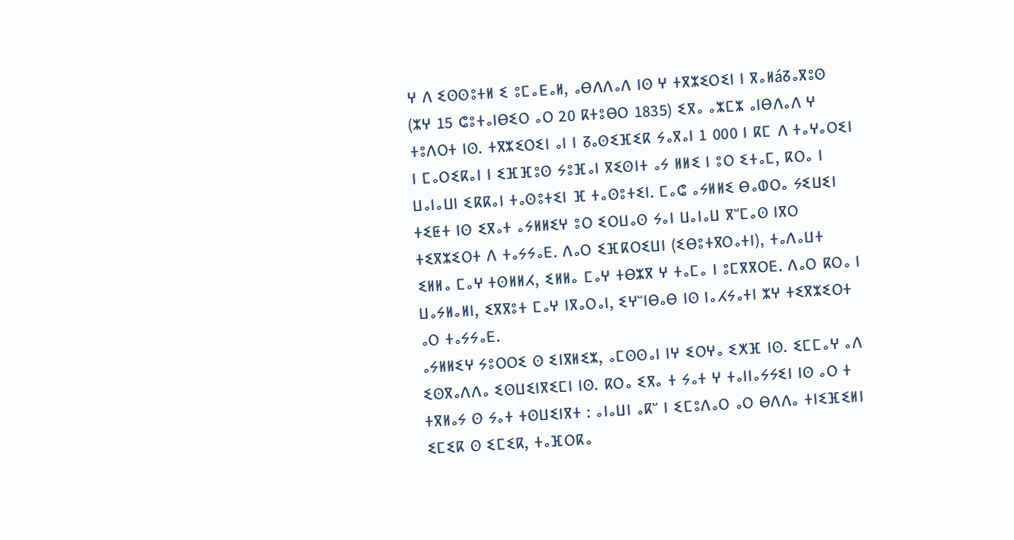ⵖ ⴷ ⵉⵙⵙⵓⵜⵍ ⵉ ⵓⵎⴰⴹⴰⵍ, ⴰⴱⴷⴷⴰⴷ ⵏⵙ ⵖ ⵜⴳⵣⵉⵔⵉⵏ ⵏ ⴳⴰⵍáⵒⴰⴳⵓⵙ (ⵣⵖ 15 ⵛⵓⵜⴰⵏⴱⵉⵔ ⴰⵔ 20 ⴽⵜⵓⴱⵔ 1835) ⵉⴳⴰ ⴰⵣⵎⵣ ⴰⵏⴱⴷⴰⴷ ⵖ ⵜⵓⴷⵔⵜ ⵏⵙ. ⵜⴳⵣⵉⵔⵉⵏ ⴰⵏ ⵏ ⵒⴰⵙⵉⴼⵉⴽ ⵢⴰⴳⴰⵏ 1 000 ⵏ ⴽⵎ ⴷ ⵜⴰⵖⴰⵔⵉⵏ ⵏ ⵎⴰⵔⵉⴽⴰⵏ ⵏ ⵉⴼⴼⵓⵙ ⵢⵓⴼⴰⵏ ⴳⵉⵙⵏⵜ ⴰⵢ ⵍⵍⵉ ⵏ ⵓⵔ ⵉⵜⴰⵎ, ⴽⵔⴰ ⵏ ⵡⴰⵏⴰⵡⵏ ⵉⴽⴽⴰⵏ ⵜⴰⵙⵓⵜⵉⵏ ⴼ ⵜⴰⵙⵓⵜⵉⵏ. ⵎⴰⵛ ⴰⵢⵍⵍⵉ ⴱⴰⵀⵔⴰ ⵢⵉⵡⵉⵏ ⵜⵉⵟⵜ ⵏⵙ ⵉⴳⴰⵜ ⴰⵢⵍⵍⵉⵖ ⵓⵔ ⵉⵔⵡⴰⵙ ⵢⴰⵏ ⵡⴰⵏⴰⵡ ⴳⵯⵎⴰⵙ ⵏⴳⵔ ⵜⵉⴳⵣⵉⵔⵜ ⴷ ⵜⴰⵢⵢⴰⴹ. ⴷⴰⵔ ⵉⴼⴽⵔⵉⵡⵏ (ⵉⴱⵓⵜⴳⵔⴰⵜⵏ), ⵜⴰⴷⴰⵡⵜ ⵉⵍⵍⴰ ⵎⴰⵖ ⵜⵙⵍⵍⵃ, ⵉⵍⵍⴰ ⵎⴰⵖ ⵜⴱⵣⴳ ⵖ ⵜⴰⵎⴰ ⵏ ⵓⵎⴳⴳⵔⴹ. ⴷⴰⵔ ⴽⵔⴰ ⵏ ⵡⴰⵢⵍⴰⵍⵏ, ⵉⴳⴳⵓⵜ ⵎⴰⵖ ⵏⴳⴰⵔⴰⵏ, ⵉⵖⵯⵏⴱⴰⴱ ⵏⵙ ⵏⴰⵃⵢⴰⵜⵏ ⵣⵖ ⵜⵉⴳⵣⵉⵔⵜ ⴰⵔ ⵜⴰⵢⵢⴰⴹ.
ⴰⵢⵍⵍⵉⵖ ⵢⵓⵔⵔⵉ ⵙ ⵉⵏⴳⵍⵉⵣ, ⴰⵎⵙⵙⴰⵏ ⵏⵖ ⵉⵔⵖⴰ ⵉⵅⴼ ⵏⵙ. ⵉⵎⵎⴰⵖ ⴰⴷ ⵉⵙⴳⴰⴷⴷⴰ ⵉⵙⵡⵉⵏⴳⵉⵎⵏ ⵏⵙ. ⴽⵔⴰ ⵉⴳⴰ ⵜ ⵢⴰⵜ ⵖ ⵜⴰⵏⵏⴰⵢⵢⵉⵏ ⵏⵙ ⴰⵔ ⵜ ⵜⴳⵍⴰⵢ ⵙ ⵢⴰⵜ ⵜⵙⵡⵉⵏⴳⵜ : ⴰⵏⴰⵡⵏ ⴰⴽⵯ ⵏ ⵉⵎⵓⴷⴰⵔ ⴰⵔ ⴱⴷⴷⴰ ⵜⵏⵉⴼⵉⵍⵏ ⵉⵎⵉⴽ ⵙ ⵉⵎⵉⴽ, ⵜⴰⴼⵔⴽⴰ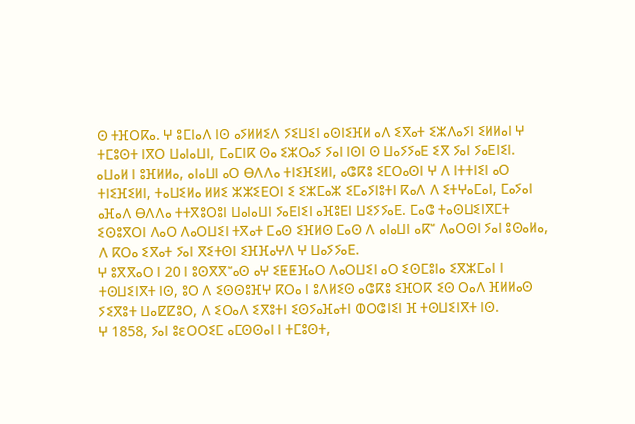ⵙ ⵜⴼⵔⴽⴰ. ⵖ ⵓⵎⵏⴰⴷ ⵏⵙ ⴰⵢⵍⵍⵉⴷ ⵢⵉⵡⵉⵏ ⴰⵙⵏⵉⴼⵍ ⴰⴷ ⵉⴳⴰⵜ ⵉⵣⴷⴰⵢⵏ ⵉⵍⵍⴰⵏ ⵖ ⵜⵎⵓⵙⵜ ⵏⴳⵔ ⵡⴰⵏⴰⵡⵏ, ⵎⴰⵎⵏⴽ ⵙⴰ ⵉⵣⵔⴰⵢ ⵢⴰⵏ ⵏⵙⵏ ⵙ ⵡⴰⵢⵢⴰⴹ ⵉⴳ ⵢⴰⵏ ⵢⴰⴹⵏⵉⵏ.
ⴰⵡⴰⵍ ⵏ ⵓⴼⵍⵍⴰ, ⴰⵏⴰⵡⵏ ⴰⵔ ⴱⴷⴷⴰ ⵜⵏⵉⴼⵉⵍⵏ, ⴰⵛⴽⵓ ⵉⵎⵔⴰⵙⵏ ⵖ ⴷ ⵏⵜⵜⵏⵉⵏ ⴰⵔ ⵜⵏⵉⴼⵉⵍⵏ, ⵜⴰⵡⵉⵍⴰ ⵍⵍⵉ ⵣⵣⵉⴹⵔⵏ ⵉ ⵉⵣⵎⴰⵣ ⵉⵎⴰⵢⵏⵓⵜⵏ ⴽⴰⴷ ⴷ ⵉⵜⵖⴰⵎⴰⵏ, ⵎⴰⵢⴰⵏ ⴰⴼⴰⴷ ⴱⴷⴷⴰ ⵜⵜⴳⵓⵔⵓⵏ ⵡⴰⵏⴰⵡⵏ ⵢⴰⴹⵏⵉⵏ ⴰⴼⵓⴹⵏ ⵡⵉⵢⵢⴰⴹ. ⵎⴰⵛ ⵜⴰⵙⵡⵉⵏⴳⵎⵜ ⵉⵙⵓⴳⵔⵏ ⴷⴰⵔ ⴷⴰⵔⵡⵉⵏ ⵜⴳⴰⵜ ⵎⴰⵙ ⵉⴼⵍⵙ ⵎⴰⵙ ⴷ ⴰⵏⴰⵡⵏ ⴰⴽⵯ ⴷⴰⵔⵙⵏ ⵢⴰⵏ ⵓⵙⴰⵍⴰ, ⴷ ⴽⵔⴰ ⵉⴳⴰⵜ ⵢⴰⵏ ⴳⵉⵜⵙⵏ ⵉⴼⴼⴰⵖⴷ ⵖ ⵡⴰⵢⵢⴰⴹ.
ⵖ ⵓⴳⴳⴰⵔ ⵏ 20 ⵏ ⵓⵙⴳⴳⵯⴰⵙ ⴰⵖ ⵉⵟⵟⴼⴰⵔ ⴷⴰⵔⵡⵉⵏ ⴰⵔ ⵉⵙⵎⵓⵏⴰ ⵉⴳⵣⵎⴰⵏ ⵏ ⵜⵙⵡⵉⵏⴳⵜ ⵏⵙ, ⵓⵔ ⴷ ⵉⵙⵙⵓⴼⵖ ⴽⵔⴰ ⵏ ⵓⴷⵍⵉⵙ ⴰⵛⴽⵓ ⵉⴼⵔⴽ ⵉⵙ ⵔⴰⴷ ⴼⵍⵍⴰⵙ ⵢⵉⴳⵓⵜ ⵡⴰⵇⵇⵓⵔ, ⴷ ⵉⵔⴰⴷ ⵉⴳⵓⵜⵏ ⵉⵙⵢⴰⴼⴰⵜⵏ ⵀⵔⵛⵏⵉⵏ ⴼ ⵜⵙⵡⵉⵏⴳⵜ ⵏⵙ.
ⵖ 1858, ⵢⴰⵏ ⵓɛⵔⵔⵉⵎ ⴰⵎⵙⵙⴰⵏ ⵏ ⵜⵎⵓⵙⵜ,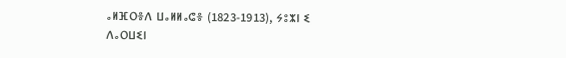ⴰⵍⴼⵔⴻⴷ ⵡⴰⵍⵍⴰⵛⴻ (1823-1913), ⵢⵓⵣⵏ ⵉ ⴷⴰⵔⵡⵉⵏ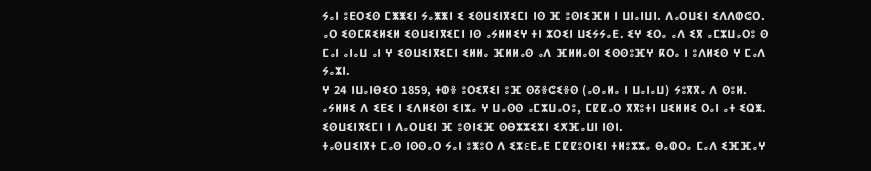ⵢⴰⵏ ⵓⴹⵔⵉⵙ ⵎⵥⵥⵉⵏ ⵢⴰⵥⵥⵏ ⵉ ⵉⵙⵡⵉⵏⴳⵉⵎⵏ ⵏⵙ ⴼ ⵓⵙⵏⵉⴼⵍ ⵏ ⵡⵏⴰⵏⵡⵏ. ⴷⴰⵔⵡⵉⵏ ⵉⴷⴷⵀⵛⵔ. ⴰⵔ ⵉⵙⵎⴽⵉⵍⵉⵍ ⵉⵙⵡⵉⵏⴳⵉⵎⵏ ⵏⵙ ⴰⵢⵍⵍⵉⵖ ⵜⵏ ⵣⵔⵉⵏ ⵡⵉⵢⵢⴰⴹ. ⵉⵖ ⵉⵔⴰ ⴰⴷ ⵉⴳ ⴰⵎⵣⵡⴰⵔⵓ ⵙ ⵎⴰⵏ ⴰⵏⴰⵡ ⴰⵏ ⵖ ⵉⵙⵡⵉⵏⴳⵉⵎⵏ ⵉⵍⵍⴰ ⴼⵍⵍⴰⵙ ⴰⴷ ⴼⵍⵍⴰⵙⵏ ⵉⵙⵙⵓⴼⵖ ⴽⵔⴰ ⵏ ⵓⴷⵍⵉⵙ ⵖ ⵎⴰⴷ ⵢⴰⵣⵏ.
ⵖ 24 ⵏⵡⴰⵏⴱⵉⵔ 1859, ⵜⵀⴻ ⵓⵔⵉⴳⵉⵏ ⵓⴼ ⵙⵒⴻⵛⵉⴻⵙ (ⴰⵙⴰⵍⴰ ⵏ ⵡⴰⵏⴰⵡ) ⵢⵓⴳⴳⴰ ⴷ ⵙⵓⵍ. ⴰⵢⵍⵍⵉ ⴷ ⵉⴹⵉ ⵏ ⵉⴷⵍⵉⵙⵏ ⵉⵏⵣⴰ ⵖ ⵡⴰⵙⵙ ⴰⵎⵣⵡⴰⵔⵓ, ⵎⵇⵇⴰⵔ ⴳⴳⵓⵜⵏ ⵡⵉⵍⵍⵉ ⵔⴰⵏ ⴰⵜ ⵉⵕⵥ. ⵉⵙⵡⵉⵏⴳⵉⵎⵏ ⵏ ⴷⴰⵔⵡⵉⵏ ⴼ ⵓⵙⵏⵉⴼ ⵙⴱⵣⵣⵉⵣⵏ ⵉⵅⴼⴰⵡⵏ ⵏⵙⵏ.
ⵜⴰⵙⵡⵉⵏⴳⵜ ⵎⴰⵙ ⵏⵙⵙⴰⵔ ⵢⴰⵏ ⵓⵥⵓⵔ ⴷ ⵉⵣɛⴹⴰⴹ ⵎⵇⵇⵓⵔⵏⵉⵏ ⵜⵍⵓⵣⵣⴰ ⴱⴰⵀⵔⴰ ⵎⴰⴷ ⵉⴼⴼⴰⵖ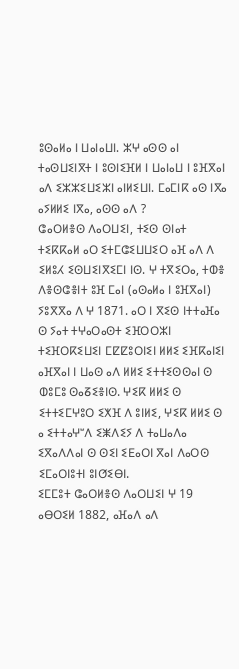ⵓⵙⴰⵍⴰ ⵏ ⵡⴰⵏⴰⵡⵏ. ⵣⵖ ⴰⵙⵙ ⴰⵏ ⵜⴰⵙⵡⵉⵏⴳⵜ ⵏ ⵓⵙⵏⵉⴼⵍ ⵏ ⵡⴰⵏⴰⵡ ⵏ ⵓⴼⴳⴰⵏ ⴰⴷ ⵉⵣⵣⵉⵡⵉⵣⵏ ⴰⵏⵍⵉⵡⵏ. ⵎⴰⵎⵏⴽ ⴰⵙ ⵏⴳⴰ ⴰⵢⵍⵍⵉ ⵏⴳⴰ, ⴰⵙⵙ ⴰⴷ ?
ⵛⴰⵔⵍⴻⵙ ⴷⴰⵔⵡⵉⵏ, ⵜⵉⵙ ⵙⵏⴰⵜ ⵜⵉⴽⴽⴰⵍ ⴰⵔ ⵉⵜⵎⵛⵉⵡⵡⵉⵔ ⴰⴼ ⴰⴷ ⴷ ⵉⵍⵓⵃ ⵉⵙⵡⵉⵏⴳⵉⵎⵏ ⵏⵙ. ⵖ ⵜⴳⵉⵔⴰ, ⵜⵀⴻ ⴷⴻⵙⵛⴻⵏⵜ ⵓⴼ ⵎⴰⵏ (ⴰⵙⴰⵍⴰ ⵏ ⵓⴼⴳⴰⵏ) ⵢⵓⴳⴳⴰ ⴷ ⵖ 1871. ⴰⵔ ⵏ ⴳⵉⵙ ⵏⵜⵜⴰⴼⴰ ⵙ ⵢⴰⵜ ⵜⵖⴰⵔⴰⵙⵜ ⵉⴼⵔⵔⵣⵏ ⵜⵉⴼⵔⴽⵉⵡⵉⵏ ⵎⵇⵇⵓⵔⵏⵉⵏ ⵍⵍⵉ ⵉⴼⴽⴰⵏⵉⵏ ⴰⴼⴳⴰⵏ ⵏ ⵡⴰⵙ ⴰⴷ ⵍⵍⵉ ⵉⵜⵜⵉⵙⵙⴰⵏ ⵙ ⵀⵓⵎⵓ ⵙⴰⵒⵉⴻⵏⵙ. ⵖⵉⴽ ⵍⵍⵉ ⵙ ⵉⵜⵜⵉⵎⵖⵓⵔ ⵉⵅⴼ ⴷ ⵓⵏⵍⵉ, ⵖⵉⴽ ⵍⵍⵉ ⵙ ⴰ ⵉⵜⵜⴰⵖⵯⴷ ⵉⵥⴷⵉⵢ ⴷ ⵜⴰⵡⴰⴷⴰ ⵉⴳⴰⴷⴷⴰⵏ ⵙ ⵙⵉⵏ ⵉⴹⴰⵔⵏ ⴳⴰⵏ ⴷⴰⵔⵙ ⵉⵎⴰⵔⵏⵓⵜⵏ ⵓⵏⵚⵉⴱⵏ.
ⵉⵎⵎⵓⵜ ⵛⴰⵔⵍⴻⵙ ⴷⴰⵔⵡⵉⵏ ⵖ 19 ⴰⴱⵔⵉⵍ 1882, ⴰⴼⴰⴷ ⴰⴷ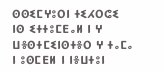ⵙⵙⵉⵎⵖⵓⵔⵏ ⵜⵉⵃⵔⵛⵉ ⵏⵙ ⵉⵜⵜⵓⵎⴹⴰⵍ ⵏ ⵖ ⵡⴻⵙⵜⵎⵉⵏⵙⵜⴻⵔ ⵖ ⵜⴰⵎⴰ ⵏ ⵓⵙⵎⴹⵍ ⵏ ⵏⴻⵡⵜⵓⵏ